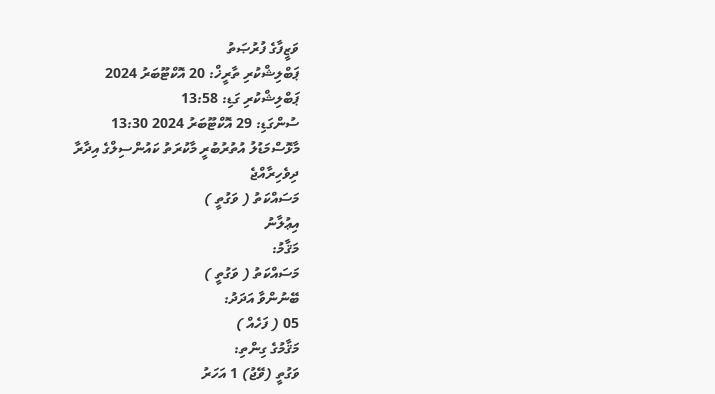ވަޒީފާގެ ފުރުޞަތު
ޕަބްލިޝްކުރި ތާރީޚް: 20 އޮކްޓޫބަރު 2024
ޕަބްލިޝްކުރި ގަޑި: 13:58
ސުންގަޑި: 29 އޮކްޓޫބަރު 2024 13:30
މާޅޮސްމަޑުލު އުތުރުބުރީ މާކުރަތު ކައުންސިލްގެ އިދާރާ
ދިވެހިރާއްޖެ
މަސައްކަތު ( ވަގުތީ )
އިޢުލާނު
މަޤާމު:
މަސައްކަތު ( ވަގުތީ )
ބޭނުންވާ އަދަދު:
05 ( ފަހެއް )
މަޤާމުގެ ގިންތި:
ވަގުތީ (ވޭޖު) 1 އަހަރު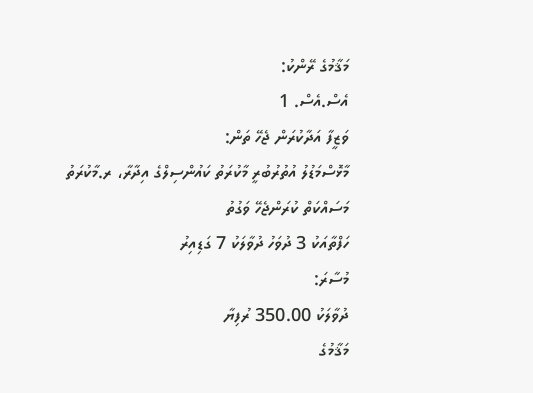މަޤާމުގެ ރޭންކު:
އެސް.އެސް. 1
ވަޒީފާ އަދާކުރަން ޖެހޭ ތަން:
މާޅޮސްމަޑުލު އުތުރުބުރީ މާކުރަތު ކައުންސިލްގެ އިދާރާ، ރ.މާކުރަތު
މަސައްކަތް ކުރަންޖެހޭ ވަގުތު
ހަފްތާއަކު 3 ދުވަހު ދުވާލަކު 7 ގަޑިއިރު
މުސާރަ:
ދުވާލަކު 350.00 ރުފިޔާ
މަޤާމުގެ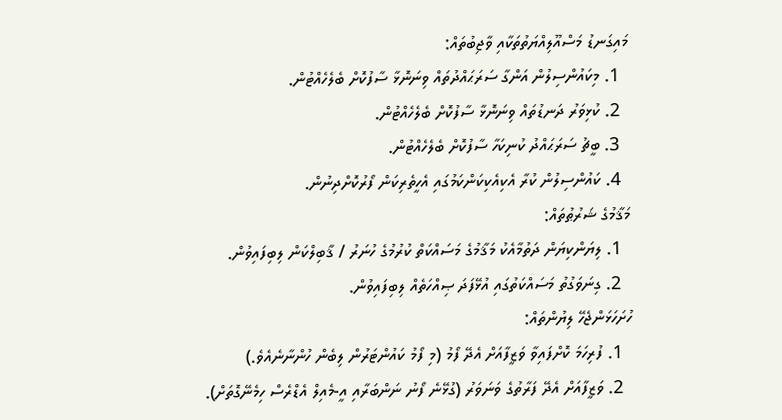މައިގަނޑު މަސްއޫލިއްޔަތުތަކާއި ވާޖިބުތައް:
  1. މިކައުންސިލުން އަންގާ ސަރަޙައްދުތައް ވިނަނޮޅާ ސާފުކޮށް ބެލެހެއްޓުން.
  2. ކުޅިވަރު ދަނޑުތައް ވިނަނޮޅާ ސާފުކޮށް ބެލެހެއްޓުން.
  3. ބީޗު ސަރަޙައްދު ކުނިކަހާ ސާފުކޮށް ބެލެހެއްޓުން.
  4. ކައުންސިލުން ކުރާ އެކިއެކިކަންކަމުގައި އެހީތެރިކަން ފޯރުކޮށްދިނުން.
މަޤާމުގެ ޝަރުޠުތައް:
  1. ލިޔަންކިޔަން ދަތުމާއެކު މަޤާމުގެ މަސައްކަތް ކުރުމުގެ ހުނަރު / ޤާބިލްކަން ލިބިފައިވުން.
  2. ގިނަވަގުތު މަސައްކަތުގައި އުޅޭފަދަ ޞިއްހަތެއް ލިބިފައިވުން.
ހުށަހަޅަންޖެހޭ ލިޔުންތައް:
  1. ފުރިހަމަ ކޮށްފައިވާ ވަޒީފާއަށް އެދޭ ފޯމު (މި ފޯމު ކައުންޓަރުން ލިބެން ހުންނާނެއެވެ.)
  2. ވަޒީފާއަށް އެދޭ ފަރާތުގެ ވަނަވަރު (ގުޅޭނެ ފޯނު ނަންބަރާއި އީ-މެއިލް އެޑްރެސް ހިމެނޭގޮތަށް).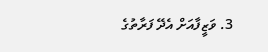3. ވަޒީފާއަށް އެދޭ ފަރާތުގެ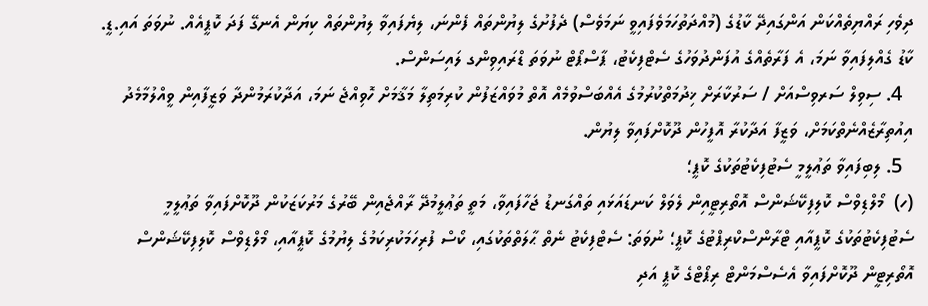ދިވެހި ރައްޔިތެއްކަން އަންގައިދޭ ކާޑުގެ (މުއްދަތުހަމަވެފައިވީ ނަމަވެސް) ދެފުށުގެ ލިޔުންތައް ފެންނަ، ލިޔެފައިވާ ލިޔުންތައް ކިޔަން އެނގޭ ފަދަ ކޮޕީއެއް. ނުވަތަ އައި.ޑީ. ކާޑު ގެއްލިފައިވާ ނަމަ، އެ ފަރާތެއްގެ އުފަންދުވަހުގެ ސެޓްފިކެޓު، ޕާސްޕޯޓް ނުވަތަ ޑްރައިވިންގ ލައިސަންސް.
  4. ސިވިލް ސަރވިސްއަށް / ސަރުކާރަށް ޚިދުމަތްކުރުމުގެ އެއްބަސްވުމެއް އޮތް މުވައްޒަފުން ކުރިމަތިލާ މަޤާމަށް ހޮވިއްޖެ ނަމަ، އަދާކުރަމުންދާ ވަޒީފާއިން ވީއްލުމާމެދު އިއުތިރާޒެއްނެތްކަމަށް، ވަޒީފާ އަދާކުރާ އޮފީހުން ދޫކޮށްފައިވާ ލިޔުން.
  5. ލިބިފައިވާ ތަޢުލީމީ ސެޓުފިކެޓުތަކުގެ ކޮޕީ؛
(ހ)  މޯލްޑިވްސް ކޮލިފިކޭޝަންސް އޮތޯރިޓީއިން ލެވަލް ކަނޑައަޅައި ތައްގަނޑު ޖަހާފައިވާ، މަތީ ތަޢުލީމުދޭ ރާއްޖެއިން ބޭރުގެ މަރުކަޒަކުން ދޫކޮށްފައިވާ ތަޢުލީމީ ސެޓުފިކެޓުތަކުގެ ކޮޕީއާއި ޓްރާންސްކްރިޕްޓުގެ ކޮޕީ؛ ނުވަތަ: ސެޓްފިކެޓު ނެތް ޙާލަތްތަކުގައި، ކޯސް ފުރިހަމަކުރިކަމުގެ ލިޔުމުގެ ކޮޕީއާއި، މޯލްޑިވްސް ކޮލިފިކޭޝަންސް އޮތޯރިޓީން ދޫކޮށްފައިވާ އެސެސްމަންޓް ރިޕޯޓްގެ ކޮޕީ އަދި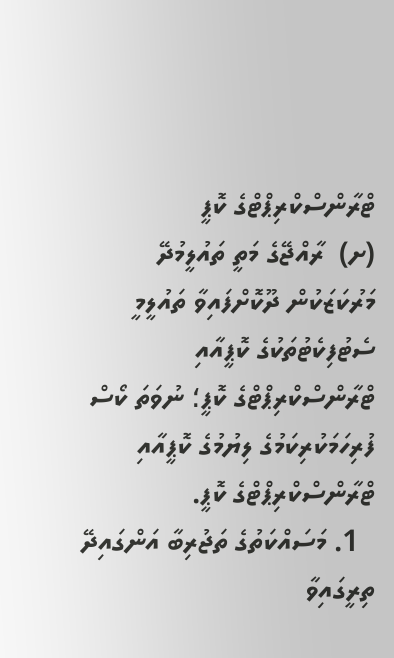ޓްރާންސްކްރިޕްޓްގެ ކޮޕީ
(ށ)  ރާއްޖޭގެ މަތީ ތައުލީމުދޭ މަރުކަޒަކުން ދޫކޮށްފައިވާ ތައުލީމީ ސެޓުފިކެޓުތަކުގެ ކޮޕީއާއި ޓްރާންސްކްރިޕްޓްގެ ކޮޕީ؛ ނުވަތަ ކޯސް ފުރިހަމަކުރިކަމުގެ ލިޔުމުގެ ކޮޕީއާއި ޓްރާންސްކްރިޕްޓްގެ ކޮޕީ.
  1. މަސައްކަތުގެ ތަޖުރިބާ އަންގައިދޭ ތިރީގައިވާ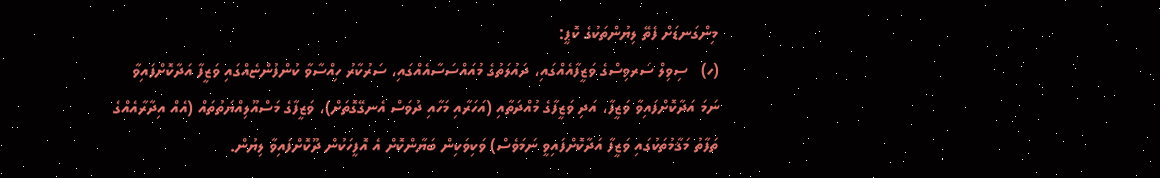މިންގަނޑަށް ފެތޭ ލިޔުންތަކުގެ ކޮޕީ:
(ހ)   ސިވިލް ސަރވިސްގެ ވަޒީފާއެއްގައި، ދައުލަތުގެ މުއައްސަސާއެއްގައި، ސަރުކާރު ހިއްސާވާ ކުންފުންޏެއްގައި ވަޒީފާ އަދާކޮށްފައިވާ ނަމަ އަދާކޮށްފައިވާ ވަޒީފާ، އަދި ވަޒީފާގެ މުއްދަތާއި (އަހަރާއި މަހާއި ދުވަސް އެނގޭގޮތަށް)، ވަޒީފާގެ މަސްއޫލިއްޔަތުތައް (އެއް އިދާރާއެއްގެ ތަފާތު މަޤާމުތަކުގައި ވަޒީފާ އަދާކޮށްފައިވީ ނަމަވެސް) ވަކިވަކިން ބަޔާންކޮށް އެ އޮފީހަކުން ދޫކޮށްފައިވާ ލިޔުން.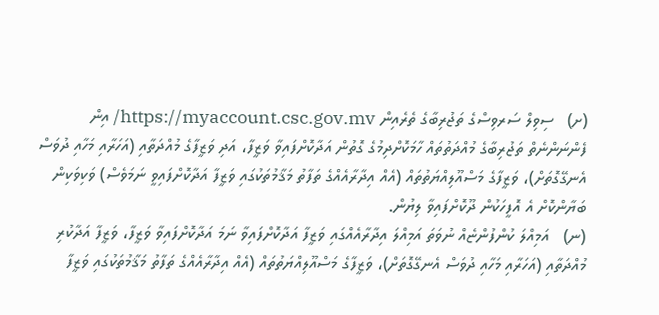(ށ)   ސިވިލް ސަރވިސްގެ ތަޖުރިބާގެ ތެރެއިން https://myaccount.csc.gov.mv/ އިން ފެންނަންނެތް ތަޖުރިބާގެ މުއްދަތުތައް ހާމަކޮށްދިމުގެ ގޮތުން އަދާކޮށްފައިވާ ވަޒީފާ، އަދި ވަޒީފާގެ މުއްދަތާއި (އަހަރާއި މަހާއި ދުވަސް އެނގޭގޮތަށް)، ވަޒީފާގެ މަސްއޫލިއްޔަތުތައް (އެއް އިދާރާއެއްގެ ތަފާތު މަޤާމުތަކުގައި ވަޒީފާ އަދާކޮށްފައިވީ ނަމަވެސް) ވަކިވަކިން ބަޔާންކޮށް އެ އޮފީހަކުން ދޫކޮށްފައިވާ ލިޔުން.
(ނ)   އަމިއްލަ ކުންފުންޏެއް ނުވަތަ އަމިއްލަ އިދާރާއެއްގައި ވަޒީފާ އަދާކޮށްފައިވާ ނަމަ އަދާކޮށްފައިވާ ވަޒީފާ، ވަޒީފާ އަދާކުރި މުއްދަތާއި (އަހަރާއި މަހާއި ދުވަސް އެނގޭގޮތަށް)، ވަޒީފާގެ މަސްއޫލިއްޔަތުތައް (އެއް އިދާރާއެއްގެ ތަފާތު މަޤާމުތަކުގައި ވަޒީފާ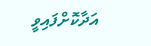އަދާކޮށްފައިވީ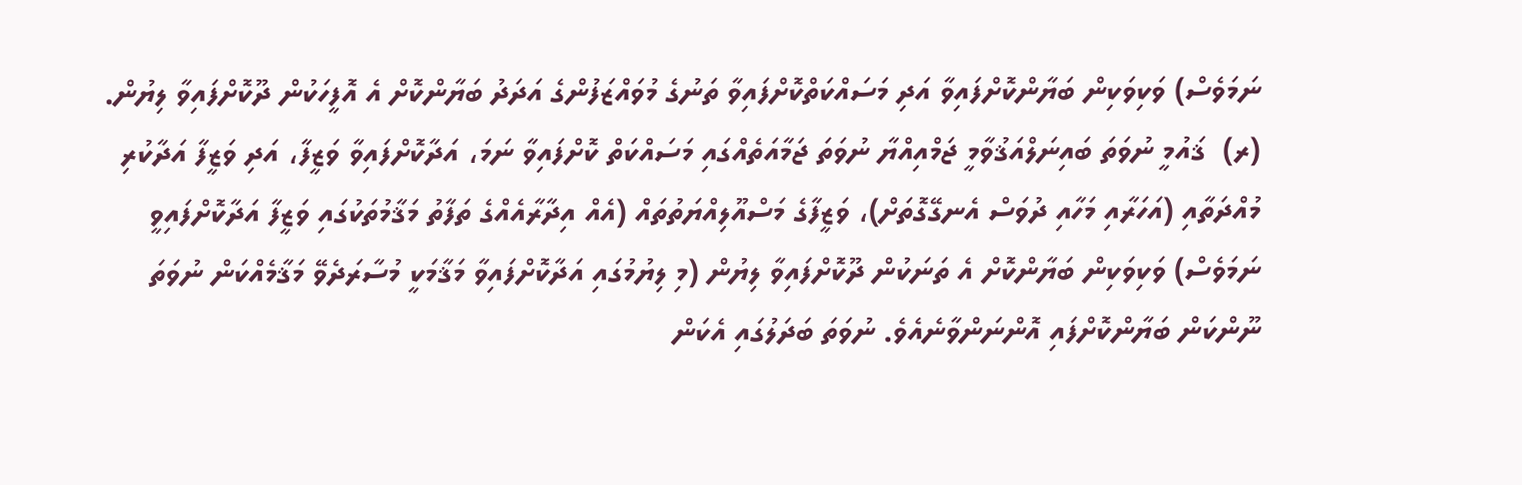ނަމަވެސް) ވަކިވަކިން ބަޔާންކޮށްފައިވާ އަދި މަސައްކަތްކޮށްފައިވާ ތަނުގެ މުވައްޒަފުންގެ އަދަދު ބަޔާންކޮށް އެ އޮފީހަކުން ދޫކޮށްފައިވާ ލިޔުން.
(ރ)  ޤައުމީ ނުވަތަ ބައިނަލްއަޤުވާމީ ޖަމްއިއްޔާ ނުވަތަ ޖަމާއަތެއްގައި މަސައްކަތް ކޮށްފައިވާ ނަމަ، އަދާކޮށްފައިވާ ވަޒީފާ، އަދި ވަޒީފާ އަދާކުރި މުއްދަތާއި (އަހަރާއި މަހާއި ދުވަސް އެނގޭގޮތަށް)، ވަޒީފާގެ މަސްއޫލިއްޔަތުތައް (އެއް އިދާރާއެއްގެ ތަފާތު މަޤާމުތަކުގައި ވަޒީފާ އަދާކޮށްފައިވީ ނަމަވެސް) ވަކިވަކިން ބަޔާންކޮށް އެ ތަނަކުން ދޫކޮށްފައިވާ ލިޔުން (މި ލިޔުމުގައި އަދާކޮށްފައިވާ މަޤާމަކީ މުސާރަދެވޭ މަޤާމެއްކަން ނުވަތަ ނޫންކަން ބަޔާންކޮށްފައި އޮންނަންވާނެއެވެ. ނުވަތަ ބަދަލުގައި އެކަން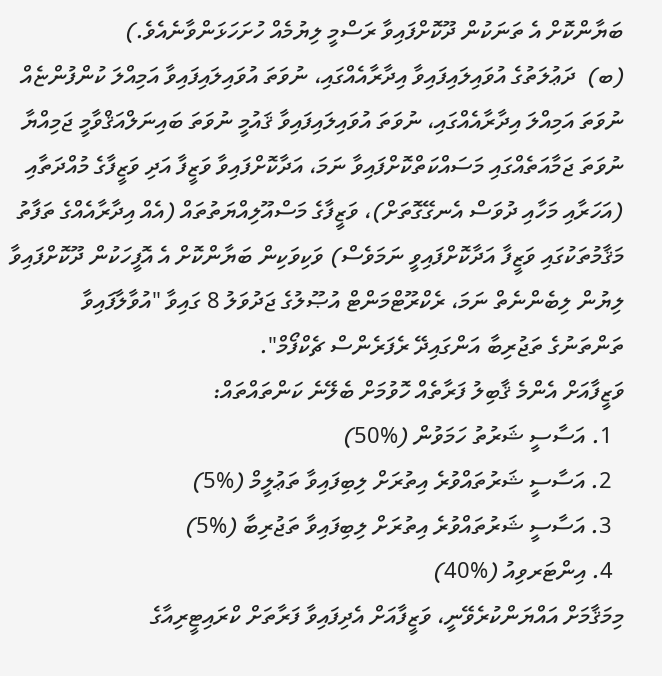ބަޔާންކޮށް އެ ތަނަކުން ދޫކޮށްފައިވާ ރަސްމީ ލިޔުމެއް ހުށަހަޅަންވާނެއެވެ.)
(ބ)  ދަޢުލަތުގެ އުވައިލައިފައިވާ އިދާރާއެއްގައި، ނުވަތަ އުވައިލައިފައިވާ އަމިއްލަ ކުންފުންޏެއް ނުވަތަ އަމިއްލަ އިދާރާއެއްގައި، ނުވަތަ އުވައިލައިފައިވާ ޤައުމީ ނުވަތަ ބައިނަލްއަޤްވާމީ ޖަމިއްޔާ ނުވަތަ ޖަމާއަތެއްގައި މަސައްކަތްކޮށްފައިވާ ނަމަ، އަދާކޮށްފައިވާ ވަޒީފާ އަދި ވަޒީފާގެ މުއްދަތާއި (އަހަރާއި މަހާއި ދުވަސް އެނގޭގޮތަށް)، ވަޒީފާގެ މަސްއޫލިއްޔަތުތައް (އެއް އިދާރާއެއްގެ ތަފާތު މަޤާމުތަކުގައި ވަޒީފާ އަދާކޮށްފައިވީ ނަމަވެސް) ވަކިވަކިން ބަޔާންކޮށް އެ އޮފީހަކުން ދޫކޮށްފައިވާ ލިޔުން ލިބެންނެތް ނަމަ، ރެކްރޫޓްމަންޓް އުޞޫލުގެ ޖަދުވަލު 8 ގައިވާ "އުވާލާފައިވާ ތަންތަނުގެ ތަޖުރިބާ އަންގައިދޭ ރެފަރެންސް ޗެކްފޯމް".
ވަޒީފާއަށް އެންމެ ޤާބިލު ފަރާތެއް ހޮވުމަށް ބެލޭނެ ކަންތައްތައް:
  1. އަސާސީ ޝަރުތު ހަމަވުން (%50)
  2. އަސާސީ ޝަރުތައްވުރެ އިތުރަށް ލިބިފައިވާ ތަޢުލީމް (%5)
  3. އަސާސީ ޝަރުތައްވުރެ އިތުރަށް ލިބިފައިވާ ތަޖުރިބާ (%5)
  4. އިންޓަރވިއު (%40)
މިމަޤާމަށް އައްޔަންކުރެވޭނީ، ވަޒީފާއަށް އެދިފައިވާ ފަރާތަށް ކްރައިޓީރިއާގެ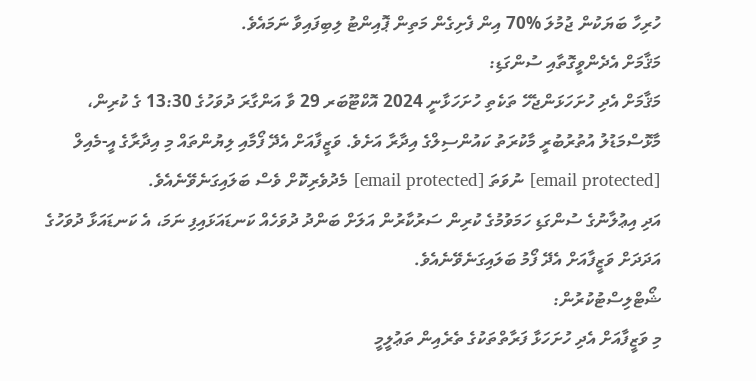ހުރިހާ ބަޔަކުން ޖުމުލަ %70 އިން ފެށިގެން މަތިން ޕޮއިންޓު ލިބިފައިވާ ނަމައެވެ.
މަޤާމަށް އެދެންވީގޮތާއި ސުންގަޑި:
މަޤާމަށް އެދި ހުށަހަޅަންޖެހޭ ތަކެތި ހުށަހަޅާނީ 2024 އޮކްޓޫބަރ 29 ވާ އަންގާރަ ދުވަހުގެ 13:30 ގެ ކުރިން، މާޅޮސްމަޑުލު އުތުރުބުރީ މާކުރަތު ކައުންސިލްގެ އިދާރާ އަށެވެ. ވަޒީފާއަށް އެދޭ ފޯމާއި ލިޔުންތައް މި އިދާރާގެ އީ-މެއިލް [email protected] ނުވަތަ [email protected] މެދުވެރިކޮށް ވެސް ބަލައިގަނެވޭނެއެވެ.
އަދި އިޢުލާނުގެ ސުންގަޑި ހަމަވުމުގެ ކުރިން ސަރުކާރުން އަލަށް ބަންދު ދުވަހެއް ކަނޑައަޅައިފި ނަމަ، އެ ކަނޑައަޅާ ދުވަހުގެ އަދަދަށް ވަޒީފާއަށް އެދޭ ފޯމު ބަލައިގަނެވޭނެއެވެ.
ޝޯޓްލިސްޓުކުރުން:
މި ވަޒީފާއަށް އެދި ހުށަހަޅާ ފަރާތްތަކުގެ ތެރެއިން ތަޢުލީމީ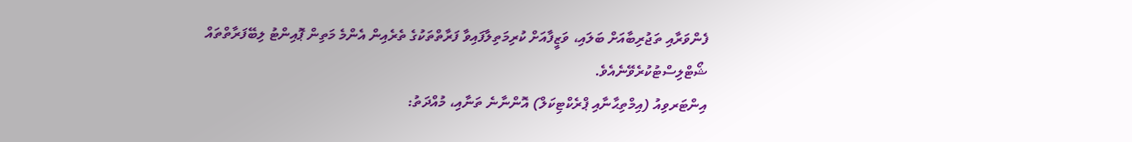ފެންވަރާއި ތަޖުރިބާއަށް ބަލައި، ވަޒީފާއަށް ކުރިމަތިލާފައިވާ ފަރާތްތަކުގެ ތެރެއިން އެންމެ މަތިން ޕޮއިންޓު ލިބޭފަރާތްތައް ޝޯޓްލިސްޓުކުރެވޭނެއެވެ.
އިންޓަރވިއު (އިމްތިޙާނާއި ޕްރެކްޓިކަލް) އޮންނާނެ ތަނާއި، މުއްދަތު: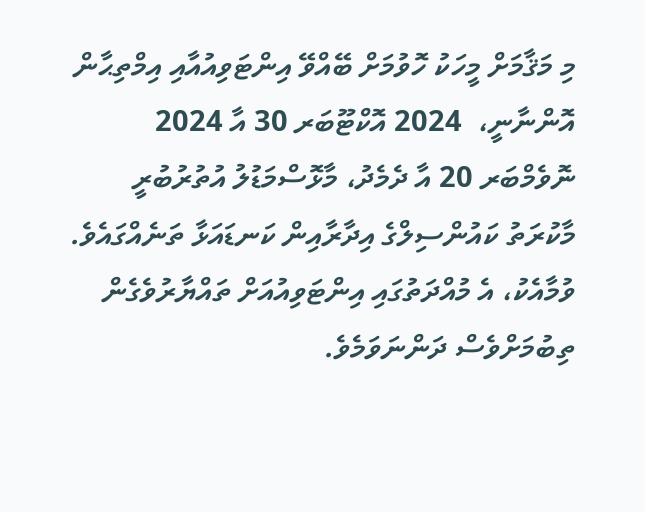މި މަޤާމަށް މީހަކު ހޮވުމަށް ބޭއްވޭ އިންޓަވިއުއާއި އިމްތިޙާން އޮންނާނީ،  2024 އޮކްޓޫބަރ 30 އާ 2024 ނޮވެމްބަރ 20 އާ ދެމެދު، މާޅޮސްމަޑުލު އުތުރުބުރީ މާކުރަތު ކައުންސިލްގެ އިދާރާއިން ކަނޑައަޅާ ތަނެއްގައެވެ. ވުމާއެކު، އެ މުއްދަތުގައި އިންޓަވިއުއަށް ތައްޔާރުވެގެން ތިބުމަށްވެސް ދަންނަވަމެވެ.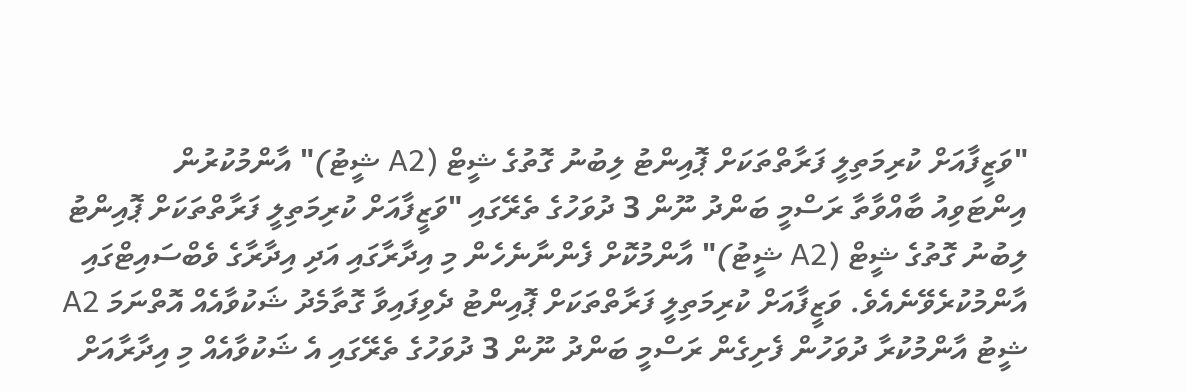"ވަޒީފާއަށް ކުރިމަތިލީ ފަރާތްތަކަށް ޕޮއިންޓު ލިބުނު ގޮތުގެ ޝީޓް (A2 ޝީޓު)" އާންމުކުރުން
އިންޓަވިއު ބާއްވާތާ ރަސްމީ ބަންދު ނޫން 3 ދުވަހުގެ ތެރޭގައި "ވަޒީފާއަށް ކުރިމަތިލީ ފަރާތްތަކަށް ޕޮއިންޓު ލިބުނު ގޮތުގެ ޝީޓް (A2 ޝީޓު)" އާންމުކޮށް ފެންނާނެހެން މި އިދާރާގައި އަދި އިދާރާގެ ވެބްސައިޓްގައި އާންމުކުރެވޭނެއެވެ. ވަޒީފާއަށް ކުރިމަތިލީ ފަރާތްތަކަށް ޕޮއިންޓު ދެވިފައިވާ ގޮތާމެދު ޝަކުވާއެއް އޮތްނަމަ A2 ޝީޓު އާންމުކުރާ ދުވަހުން ފެށިގެން ރަސްމީ ބަންދު ނޫން 3 ދުވަހުގެ ތެރޭގައި އެ ޝަކުވާއެއް މި އިދާރާއަށް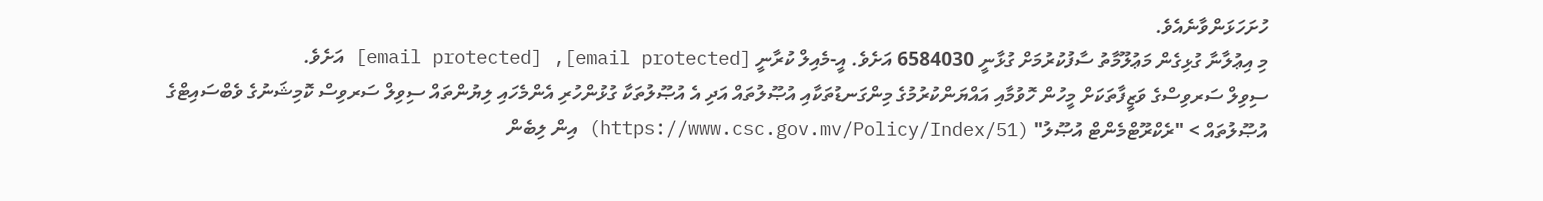ހުށަހަޅަންވާނެއެވެ.
މި އިޢުލާނާ ގުޅިގެން މަޢުލޫމާތު ސާފުކުރުމަށް ގުޅާނީ 6584030 އަށެވެ. އީ-މެއިލް ކުރާނީ [email protected], [email protected] އަށެވެ.
ސިވިލް ސަރވިސްގެ ވަޒީފާތަކަށް މީހުން ހޮވުމާއި އައްޔަންކުރުމުގެ މިންގަނޑުތަކާއި އުޞޫލުތައް އަދި އެ އުޞޫލުތަކާ ގުޅުންހުރި އެންމެހައި ލިޔުންތައް ސިވިލް ސަރވިސް ކޮމިޝަނުގެ ވެބްސައިޓްގެ އުޞޫލުތައް > "ރެކްރޫޓްމެންޓް އުޞޫލު" (https://www.csc.gov.mv/Policy/Index/51) އިން ލިބެން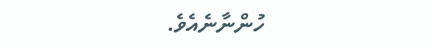ހުންނާނެއެވެ.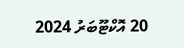20 އޮކްޓޫބަރު 2024